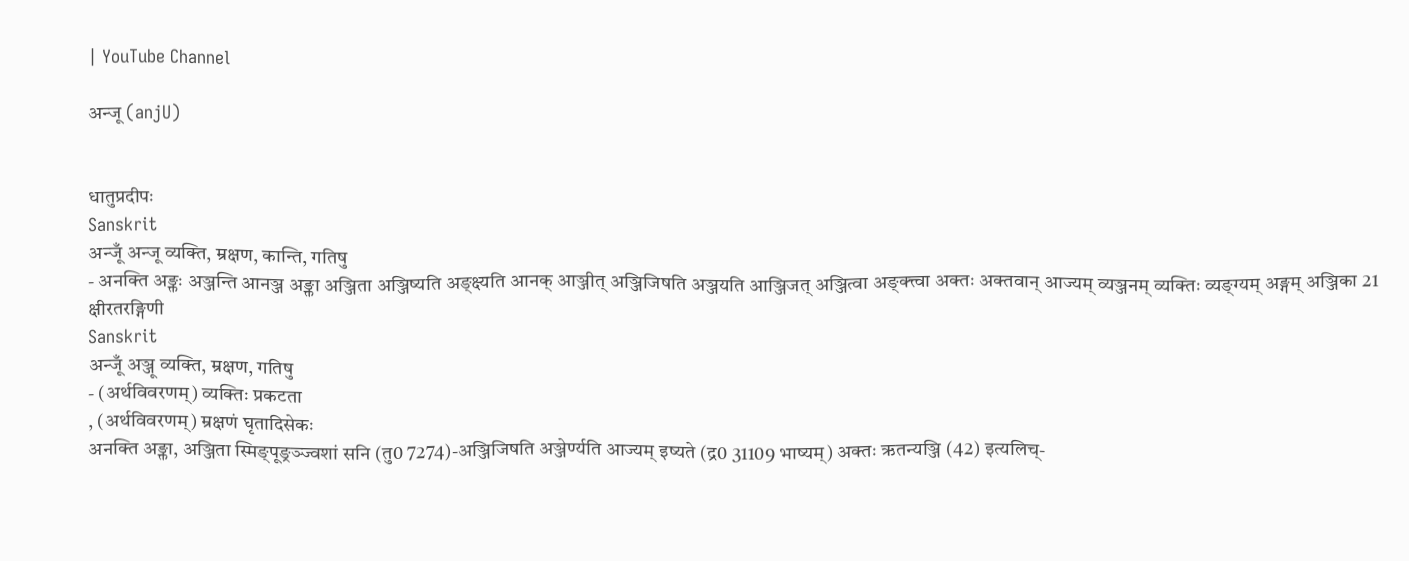| YouTube Channel

अन्जू (anjU)


धातुप्रदीपः
Sanskrit
अन्जूँ अन्जू व्यक्ति, म्रक्षण, कान्ति, गतिषु
- अनक्ति अङ्क्तः अञ्जन्ति आनञ्ज अङ्क्ता अञ्जिता अञ्जिष्यति अङ्क्ष्यति आनक् आञ्जीत् अञ्जिजिषति अञ्जयति आञ्जिजत् अञ्जित्वा अङ्क्त्त्वा अक्तः अक्तवान् आज्यम् व्यञ्जनम् व्यक्तिः व्यङ्ग्यम् अङ्गम् अञ्जिका 21
क्षीरतरङ्गिणी
Sanskrit
अन्जूँ अञ्जू व्यक्ति, म्रक्षण, गतिषु
- (अर्थविवरणम्) व्यक्तिः प्रकटता
, (अर्थविवरणम्) म्रक्षणं घृतादिसेकः
अनक्ति अङ्क्ता, अञ्जिता स्मिङ्पूङ्रञ्ज्वशां सनि (तु0 7274)-अञ्जिजिषति अञ्जेर्ण्यति आज्यम् इष्यते (द्र0 31109 भाष्यम्) अक्तः ऋतन्यञ्जि (42) इत्यलिच्-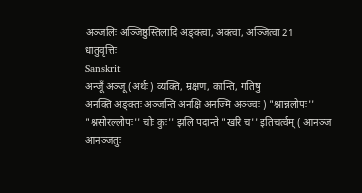अञ्जलिः अञ्जिष्ठुस्तिलादि अङ्क्त्वा, अक्त्वा, अञ्जित्वा 21
धातुवृत्तिः
Sanskrit
अन्जूँ अञ्जू (अर्थः) व्यक्ति, म्रक्षण, कान्ति, गतिषु
अनक्ति अङ्क्तः अञ्जन्ति अनक्षि अनज्मि अञ्ज्वः ) "श्नान्नलोपः'' "श्नसोरल्लोपः'' चोः कुः'' झलि पदान्ते "खरि च'' इतिचर्त्वम् ( आनञ्ज आनञ्जतुः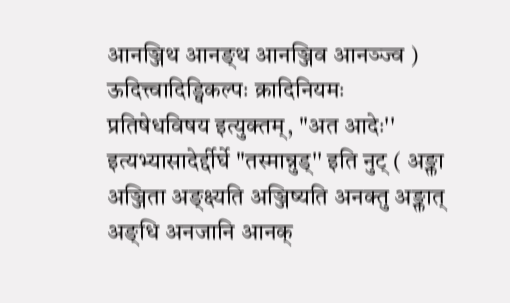आनञ्जिथ आनङ्थ आनञ्जिव आनञ्ज्व ) ऊदित्त्वादिड्विकल्पः क्रादिनियमः प्रतिषेधविषय इत्युक्तम्, "अत आदेः'' इत्यभ्यासादेर्द्दीर्घे "तस्मान्नुड्'' इति नुट् ( अङ्क्ता अञ्जिता अङ्क्ष्यति अञ्जिष्यति अनक्तु अङ्क्तात् अङ्धि अनजानि आनक्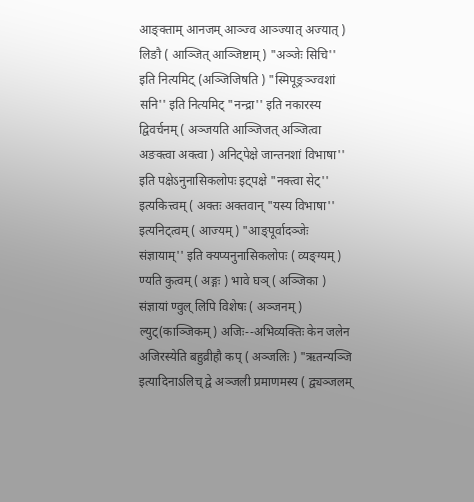आङ्क्ताम् आनजम् आञ्ज्व आञ्ज्यात् अज्यात् ) लिङौ ( आञ्जित् आञ्जिष्टाम् ) "अञ्जेः सिचि'' इति नित्यमिट् (अञ्जिजिषति ) "स्मिपूङ्रञ्ज्वशां सनि'' इति नित्यमिट् "नन्द्रा'' इति नकारस्य द्विवर्चनम् ( अञ्जयति आञ्जिजत् अञ्जित्वा अङक्त्वा अक्त्वा ) अनिट्पेक्षे जान्तनशां विभाषा'' इति पक्षेऽनुनासिकलोपः इट्पक्षे "नक्त्वा सेट्'' इत्यकित्त्वम् ( अक्तः अक्तवान् "यस्य विभाषा'' इत्यनिट्त्वम् ( आज्यम् ) "आङ्पूर्वादञ्जेः संज्ञायाम्'' इति क्यप्यनुनासिकलोपः ( व्यङ्ग्यम् ) ण्यति कुत्वम् ( अङ्गः ) भावे घञ् ( अञ्जिका ) संज्ञायां ण्वुल् लिपि विशेषः ( अञ्जनम् ) ल्युट्(काञ्जिकम् ) अजिः--अभिव्यक्तिः केन जलेन अजिरस्येति बहुव्रीहौ कप् ( अञ्जलिः ) "ऋतन्यञ्जि इत्यादिनाऽलिच् द्वे अञ्जली प्रमाणमस्य ( द्व्यञ्जलम्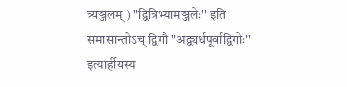त्र्यञ्जलम् ) "द्वित्रिभ्यामञ्जलेः'' इति समासान्तोऽच् द्विगौ "अद्व्यर्धपूर्वाद्विगोः'' इत्यार्हीयस्य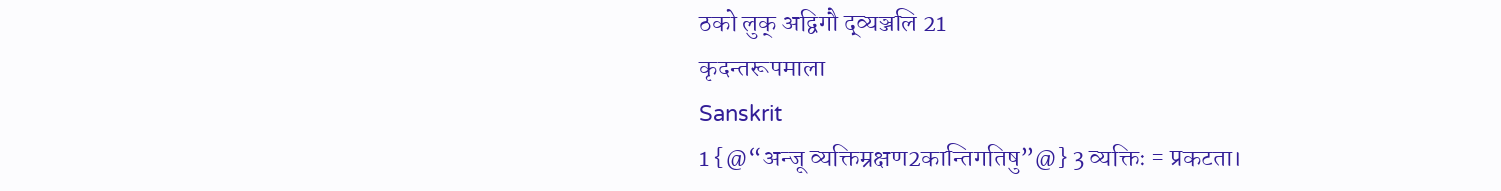ठको लुक् अद्विगौ द्व्यञ्जलि 21
कृदन्तरूपमाला
Sanskrit
1 {@“अन्जू व्यक्तिम्रक्षण2कान्तिगतिषु”@} 3 व्यक्तिः = प्रकटता।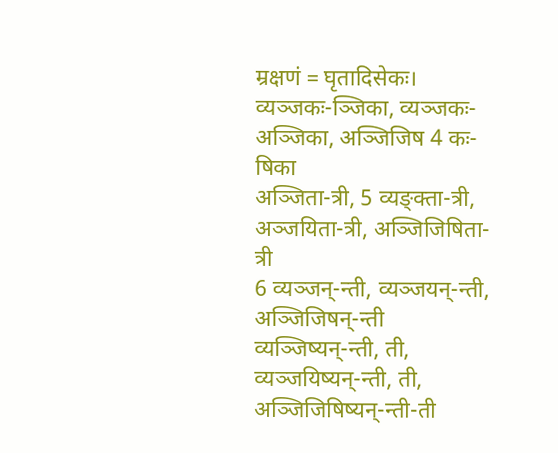म्रक्षणं = घृतादिसेकः।
व्यञ्जकः-ञ्जिका, व्यञ्जकः-अञ्जिका, अञ्जिजिष 4 कः-षिका
अञ्जिता-त्री, 5 व्यङ्क्ता-त्री, अञ्जयिता-त्री, अञ्जिजिषिता-त्री
6 व्यञ्जन्-न्ती, व्यञ्जयन्-न्ती, अञ्जिजिषन्-न्ती
व्यञ्जिष्यन्-न्ती, ती, व्यञ्जयिष्यन्-न्ती, ती, अञ्जिजिषिष्यन्-न्ती-ती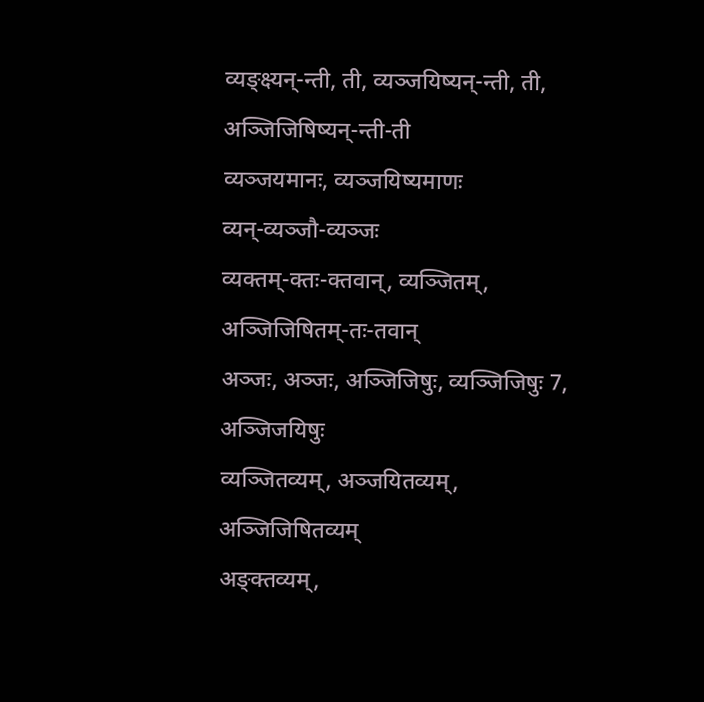व्यङ्क्ष्यन्-न्ती, ती, व्यञ्जयिष्यन्-न्ती, ती, अञ्जिजिषिष्यन्-न्ती-ती
व्यञ्जयमानः, व्यञ्जयिष्यमाणः
व्यन्-व्यञ्जौ-व्यञ्जः
व्यक्तम्-क्तः-क्तवान्, व्यञ्जितम्, अञ्जिजिषितम्-तः-तवान्
अञ्जः, अञ्जः, अञ्जिजिषुः, व्यञ्जिजिषुः 7, अञ्जिजयिषुः
व्यञ्जितव्यम्, अञ्जयितव्यम्, अञ्जिजिषितव्यम्
अङ्क्तव्यम्,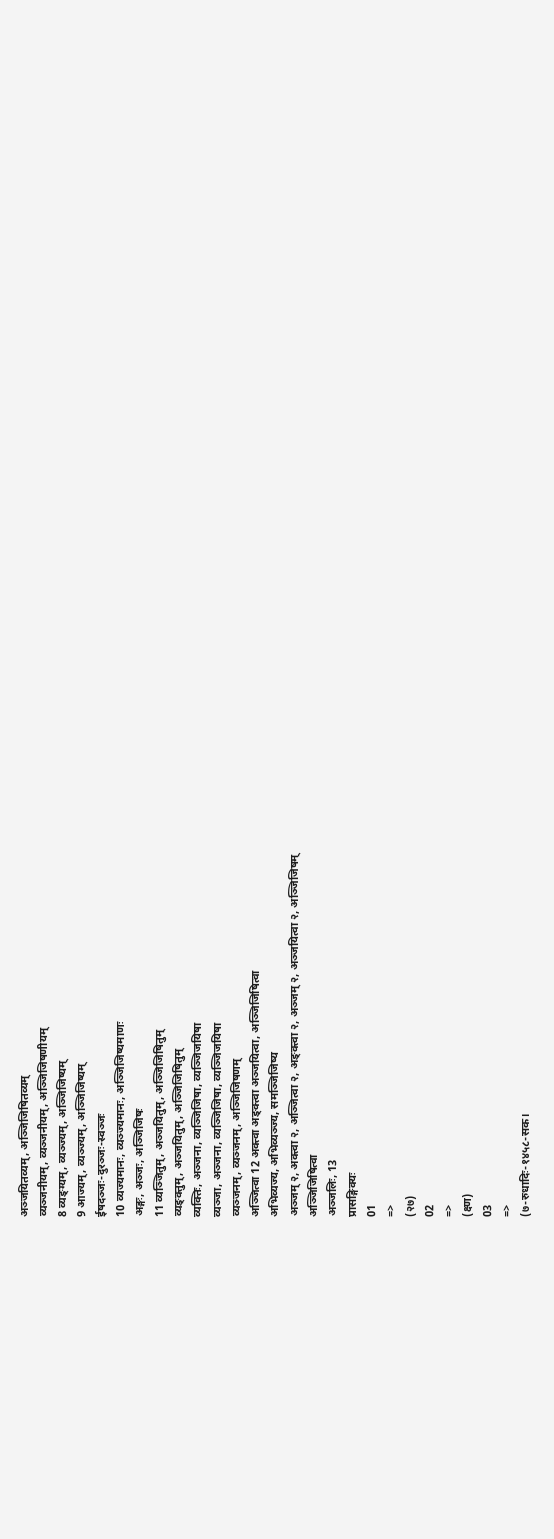अञ्जयितव्यम्, अञ्जिजिषितव्यम्
व्यञ्जनीयम्, व्यञ्जनीयम्, अञ्जिजिषणीयम्
8 व्यङ्ग्यम्, व्यञ्ज्यम्, अञ्जिजिष्यम्
9 आज्यम्, व्यञ्ज्यम्, अञ्जिजिष्यम्
ईषदञ्जः-दुरञ्जः-स्वञ्जः
10 व्यज्यमानः, व्यञ्ज्यमानः, अञ्जिजिष्यमाणः
अङ्गः, अञ्जः, अञ्जिजिषः
11 व्यञ्जितुम्, अञ्जयितुम्, अञ्जिजिषितुम्
व्यङ्क्तुम्, अञ्जयितुम्, अञ्जिजिषितुम्
व्यक्तिः, अञ्जना, व्यञ्जिजिषा, व्यञ्जिजयिषा
व्यञ्जा, अञ्जना, व्यञ्जिजिषा, व्यञ्जिजयिषा
व्यञ्जनम्, व्यञ्जनम्, अञ्जिजिषणम्
अञ्जित्वा 12 अक्त्वा अङ्क्त्वा अञ्जयित्वा, अञ्जिजिषित्वा
अभिव्यज्य, अभिव्यञ्ज्य, समञ्जिजिष्य
अञ्जम् २, अक्त्वा २, अञ्जित्वा २, अङ्क्त्वा २, अञ्जम् २, अञ्जयित्वा २, अञ्जिजिषम्
अञ्जिजिषित्वा
अञ्जलिः, 13
प्रासङ्गिक्यः
01
=>
(२७)
02
=>
(क्ष्ण)
03
=>
(७-रुधादिः-१४५८-सक।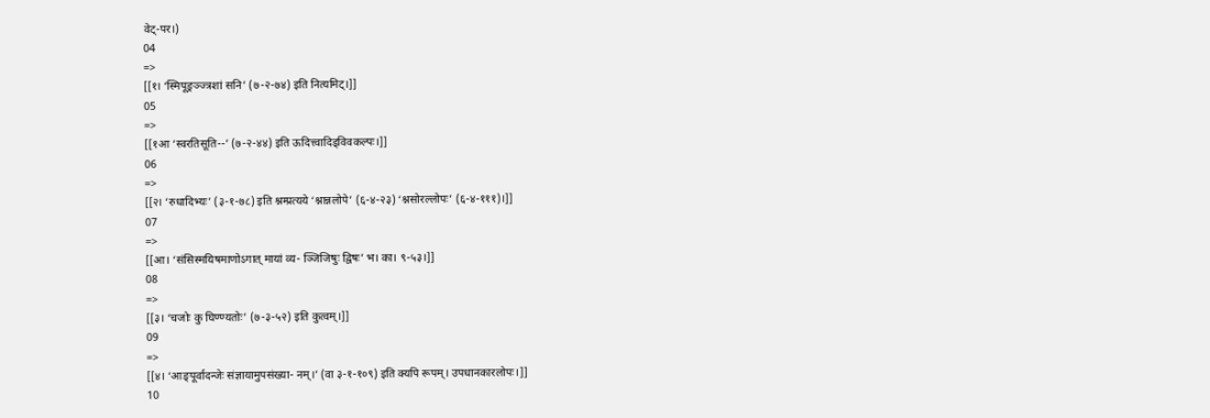वेट्-पर।)
04
=>
[[१। ‘स्मिपूङ्रञ्ज्त्रशां सनि’ (७-२-७४) इति नित्यमिट्।]]
05
=>
[[१आ ‘स्वरतिसूति--’ (७-२-४४) इति ऊदित्त्वादिड्विवकल्पः।]]
06
=>
[[२। ‘रुधादिभ्यः’ (३-१-७८) इति श्नम्प्रत्यये ‘श्नान्नलोपे’ (६-४-२३) ‘श्नसोरल्लोपः’ (६-४-१११)।]]
07
=>
[[आ। ‘संसिस्मयिषमाणोऽगात् मायां व्य- ञ्जिजिषुः द्विषः’ भ। का। ९-५३।]]
08
=>
[[३। ‘चजोः कु घिण्ण्यतोः’ (७-३-५२) इति कुत्वम्।]]
09
=>
[[४। ‘आङ्पूर्वादन्जेः संज्ञायामुपसंख्या- नम्।’ (वा ३-१-१०९) इति क्यपि रूपम्। उपधानकारलोपः।]]
10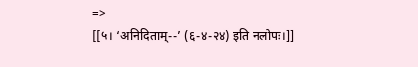=>
[[५। ‘अनिदिताम्--’ (६-४-२४) इति नलोपः।]]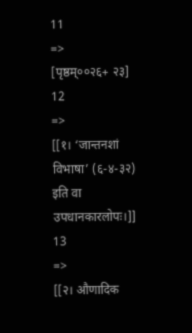11
=>
[पृष्ठम्००२६+ २३]
12
=>
[[१। ‘जान्तनशां विभाषा’ (६-४-३२) इति वा उपधानकारलोपः।]]
13
=>
[[२। औणादिक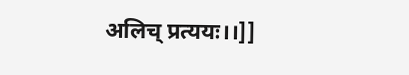अलिच् प्रत्ययः।।]]